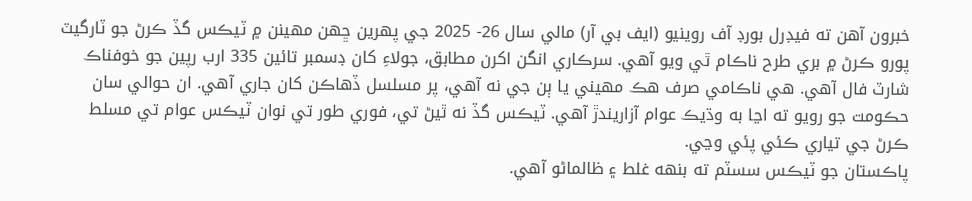خبرون آھن ته فيڊرل بورڊ آف روينيو (ايف بي آر) مالي سال 26- 2025 جي پهرين ڇهن مهينن ۾ ٽيڪس گڏ ڪرڻ جو ٽارگيٽ پورو ڪرڻ ۾ بري طرح ناڪام ٿي ويو آهي. سرڪاري انگن اکرن مطابق، جولاءِ کان ڊسمبر تائين 335 ارب رپين جو خوفناڪ شارٽ فال آھي. هي ناڪامي صرف هڪ مهيني يا ٻن جي نه آهي، پر مسلسل ڏهاڪن کان جاري آهي. ان حوالي سان حڪومت جو رويو ته اڃا به وڌيڪ عوام آزاريندڙ آهي. ٽيڪس گڏ نه ٿيڻ تي، فوري طور تي نوان ٽيڪس عوام تي مسلط ڪرڻ جي تياري ڪئي پئي وڃي.
پاڪستان جو ٽيڪس سسٽم ته بنهه غلط ۽ ظالماڻو آهي.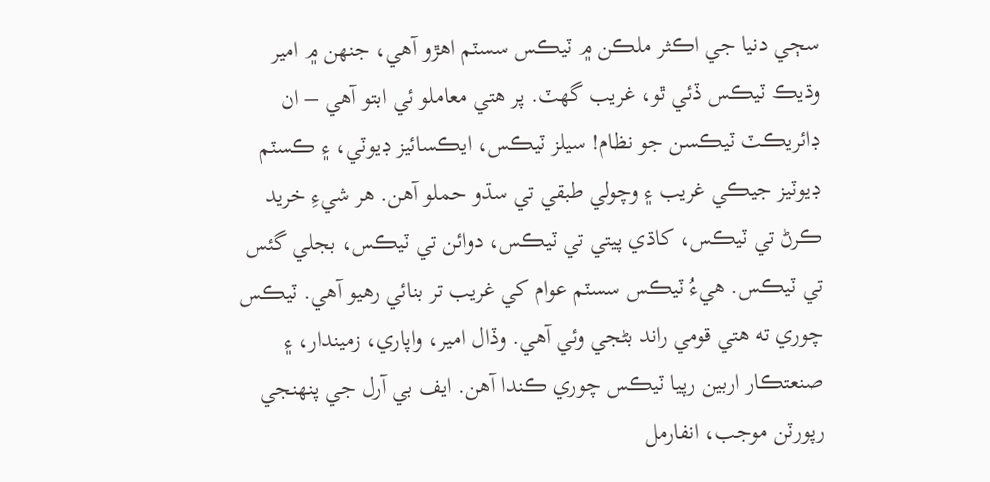سڄي دنيا جي اڪثر ملڪن ۾ ٽيڪس سسٽم اھڙو آھي، جنھن ۾ امير وڌيڪ ٽيڪس ڏئي ٿو، غريب گهٽ. پر هتي معاملو ئي ابتو آهي – ان ڊائريڪٽ ٽيڪسن جو نظام! سيلز ٽيڪس، ايڪسائيز ڊيوٽي، ۽ ڪسٽم ڊيوٽيز جيڪي غريب ۽ وچولي طبقي تي سڌو حملو آهن. هر شيءِ خريد ڪرڻ تي ٽيڪس، کاڌي پيتي تي ٽيڪس، دوائن تي ٽيڪس، بجلي گئس تي ٽيڪس. هيءُ ٽيڪس سسٽم عوام کي غريب تر بنائي رهيو آهي. ٽيڪس چوري ته هتي قومي راند بڻجي وئي آهي. وڏال امير، واپاري، زميندار، ۽ صنعتڪار اربين رپيا ٽيڪس چوري ڪندا آهن. ايف بي آرل جي پنهنجي رپورٽن موجب، انفارمل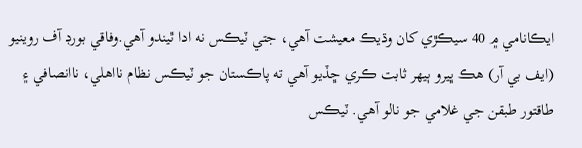ايڪانامي ۾ 40 سيڪڙي کان وڌيڪ معيشت آهي، جتي ٽيڪس نه ادا ٿيندو آهي.وفاقي بورڊ آف روينيو (ايف بي آر) هڪ ڀيرو ٻيهر ثابت ڪري ڇڏيو آهي ته پاڪستان جو ٽيڪس نظام نااهلي، ناانصافي ۽ طاقتور طبقن جي غلامي جو نالو آهي. ٽيڪس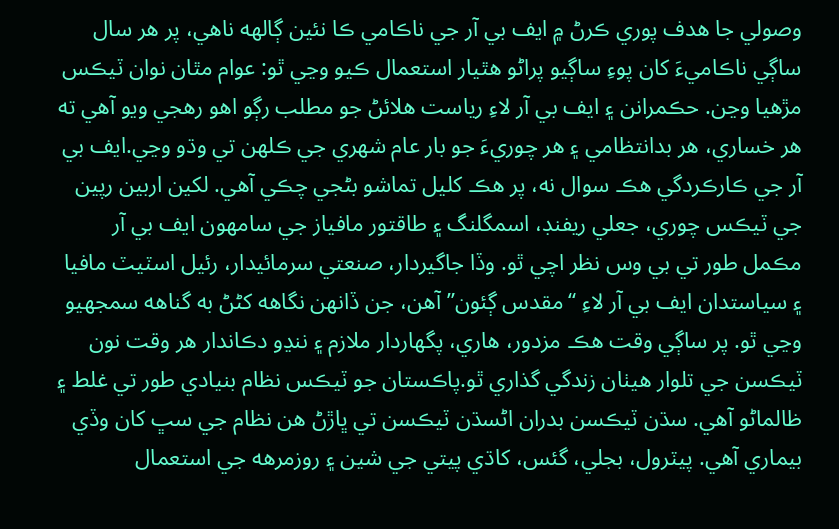وصولي جا هدف پوري ڪرڻ ۾ ايف بي آر جي ناڪامي ڪا نئين ڳالهه ناهي، پر هر سال ساڳي ناڪاميءَ کان پوءِ ساڳيو پراڻو هٿيار استعمال ڪيو وڃي ٿو: عوام مٿان نوان ٽيڪس مڙهيا وڃن. حڪمرانن ۽ ايف بي آر لاءِ رياست هلائڻ جو مطلب رڳو اهو رهجي ويو آهي ته هر خساري، هر بدانتظامي ۽ هر چوريءَ جو بار عام شهري جي ڪلهن تي وڌو وڃي.ايف بي آر جي ڪارڪردگي هڪ سوال نه، پر هڪ کليل تماشو بڻجي چڪي آهي. لکين اربين رپين جي ٽيڪس چوري، جعلي ريفنڊ، اسمگلنگ ۽ طاقتور مافياز جي سامهون ايف بي آر مڪمل طور تي بي وس نظر اچي ٿو. وڏا جاگيردار، صنعتي سرمائيدار، رئيل اسٽيٽ مافيا ۽ سياستدان ايف بي آر لاءِ “مقدس ڳئون” آهن، جن ڏانهن نگاهه کڻڻ به گناهه سمجهيو وڃي ٿو. پر ساڳي وقت هڪ مزدور، هاري، پگهاردار ملازم ۽ ننڍو دڪاندار هر وقت نون ٽيڪسن جي تلوار هيٺان زندگي گذاري ٿو.پاڪستان جو ٽيڪس نظام بنيادي طور تي غلط ۽ ظالماڻو آهي. سڌن ٽيڪسن بدران اڻسڌن ٽيڪسن تي ڀاڙڻ هن نظام جي سڀ کان وڏي بيماري آهي. پيٽرول، بجلي، گئس، کاڌي پيتي جي شين ۽ روزمرهه جي استعمال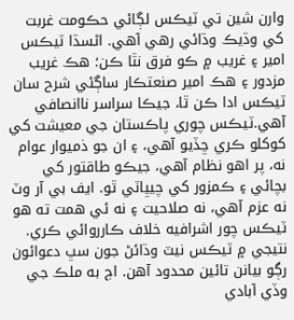وارن شين تي ٽيڪس لڳائي حڪومت غربت کي وڌيڪ وڌائي رهي آهي. اڻسڌا ٽيڪس امير ۽ غريب ۾ ڪو فرق نٿا ڪن؛ هڪ غريب مزدور ۽ هڪ امير صنعتڪار ساڳئي شرح سان ٽيڪس ادا ڪن ٿا، جيڪا سراسر ناانصافي آهي.ٽيڪس چوري پاڪستان جي معيشت کي کوکلو ڪري ڇڏيو آهي، ۽ ان جو ذميوار عوام نه، پر اهو نظام آهي، جيڪو طاقتور کي بچائي ۽ ڪمزور کي چيڀاٽي ٿو. ايف بي آر وٽ نه عزم آهي، نه صلاحيت ۽ نه ئي همت ته هو ٽيڪس چور اشرافيه خلاف ڪارروائي ڪري. نتيجي ۾ ٽيڪس نيٽ وڌائڻ جون سڀ دعوائون رڳو بيانن تائين محدود آهن. اڄ به ملڪ جي وڏي آبادي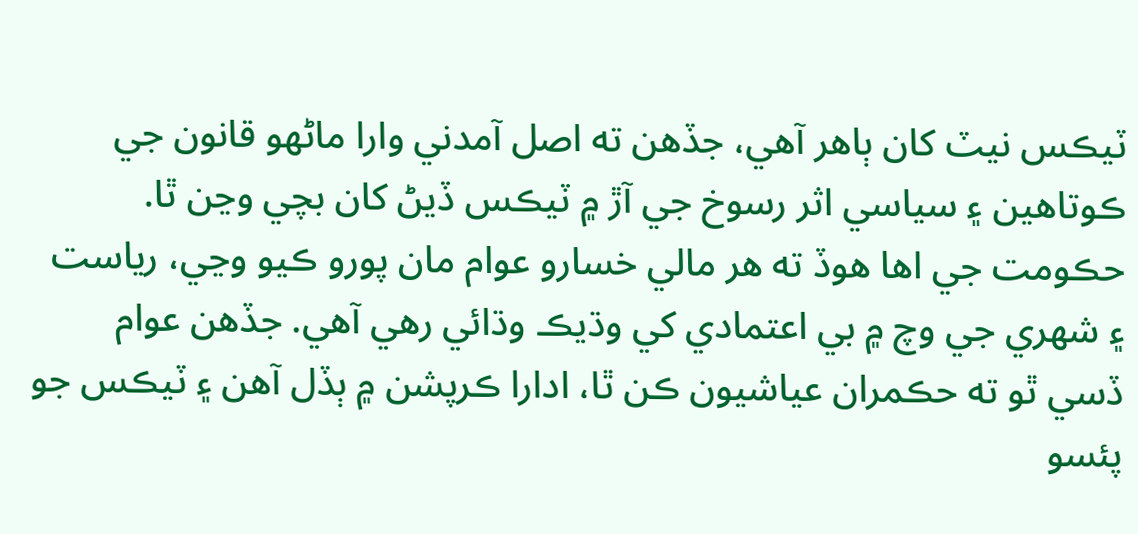ٽيڪس نيٽ کان ٻاهر آهي، جڏهن ته اصل آمدني وارا ماڻهو قانون جي ڪوتاھين ۽ سياسي اثر رسوخ جي آڙ ۾ ٽيڪس ڏيڻ کان بچي وڃن ٿا. حڪومت جي اها ھوڏ ته هر مالي خسارو عوام مان پورو ڪيو وڃي، رياست ۽ شهري جي وچ ۾ بي اعتمادي کي وڌيڪ وڌائي رهي آهي. جڏهن عوام ڏسي ٿو ته حڪمران عياشيون ڪن ٿا، ادارا ڪرپشن ۾ ٻڏل آهن ۽ ٽيڪس جو پئسو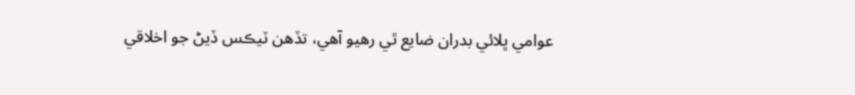عوامي ڀلائي بدران ضايع ٿي رهيو آهي، تڏهن ٽيڪس ڏيڻ جو اخلاقي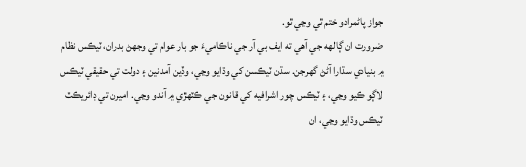جواز پاڻمرادو ختم ٿي وڃي ٿو.
ضرورت ان ڳالهه جي آهي ته ايف بي آر جي ناڪاميءَ جو بار عوام تي وجهڻ بدران، ٽيڪس نظام ۾ بنيادي سڌارا آڻڻ گهرجن. سڌن ٽيڪسن کي وڌايو وڃي، وڏين آمدنين ۽ دولت تي حقيقي ٽيڪس لاڳو ڪيو وڃي، ۽ ٽيڪس چور اشرافيه کي قانون جي ڪٽهڙي ۾ آندو وڃي. اميرن تي ڊائريڪٽ ٽيڪس وڌايو وڃي، ان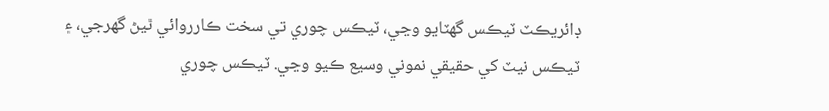ڊائريڪٽ ٽيڪس گهٽايو وڃي، ٽيڪس چوري تي سخت ڪارروائي ٿيڻ گهرجي، ۽ ٽيڪس نيٽ کي حقيقي نموني وسيع ڪيو وڃي. ٽيڪس چوري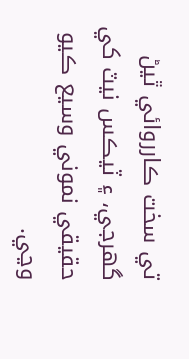تي سخت ڪارروائي ٿيڻ گهرجي، ۽ ٽيڪس نيٽ کي حقيقي نموني وسيع ڪيو وڃي.